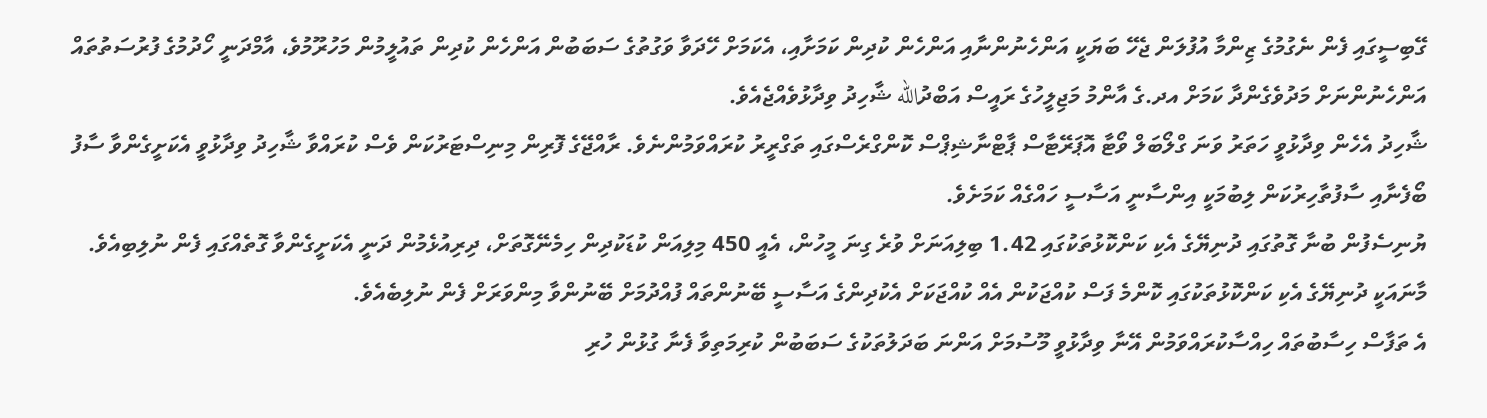ގޭބިސީގައި ފެން ނެގުމުގެ ޒިންމާ އުފުލަން ޖެހޭ ބަޔަކީ އަންހެނުންނާއި އަންހެން ކުދިން ކަމަށާއި، އެކަމަށް ހޭދަވާ ވަގުތުގެ ސަބަބުން އަންހެން ކުދިން ތައުލީމުން މަހުރޫމުވެ، އާމްދަނީ ހޯދުމުގެ ފުރުސަތުތައް އަންހެނުންނަށް މަދުވެގެންދާ ކަމަށް އދ.ގެ އާންމު މަޖިލީހުގެ ރައީސް އަބްދުالله ޝާހިދު ވިދާޅުވެއްޖެއެވެ.
ޝާހިދު އެހެން ވިދާޅުވީ ހަތަރު ވަނަ ގްލޯބަލް ވޯޓާ އޮޕަރޭޓާސް ޕާޓްނާޝިޕްސް ކޮންގްރެސްގައި ތަގްރީރު ކުރައްވަމުންނެވެ. ރާއްޖޭގެ ފޮރިން މިނިސްޓަރުކަން ވެސް ކުރައްވާ ޝާހިދު ވިދާޅުވީ އެކަށީގެންވާ ސާފު ބޯފެނާއި ސާފުތާހިރުކަން ލިބުމަކީ އިންސާނީ އަސާސީ ހައްގެއް ކަމަށެވެ.
ޔުނިސެފުން ބުނާ ގޮތުގައި ދުނިޔޭގެ އެކި ކަންކޮޅުތަކުގައި 1.42 ބިލިއަނަށް ވުރެ ގިނަ މީހުން، އެއީ 450 މިލިއަން ކުޑަކުދިން ހިމެނޭގޮތަށް، ދިރިއުޅެމުން ދަނީ އެކަށީގެންވާ ގޮތެއްގައި ފެން ނުލިބިއެވެ. މާނައަކީ ދުނިޔޭގެ އެކި ކަންކޮޅުތަކުގައި ކޮންމެ ފަސް ކުއްޖަކުން އެއް ކުއްޖަކަށް އެކުދިންގެ އަސާސީ ބޭނުންތައް ފުއްދުމަށް ބޭނުންވާ މިންވަރަށް ފެން ނުލިބެއެވެ.
އެ ތަފާސް ހިސާބުތައް ހިއްސާކުރައްވަމުން އޭނާ ވިދާޅުވީ މޫސުމަށް އަންނަ ބަދަލުތަކުގެ ސަބަބުން ކުރިމަތިވާ ފެނާ ގުޅުން ހުރި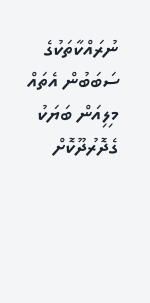ނުރައްކާތަކުގެ ސަބަބުން އެތައް މިލިއަން ބަޔަކު ގެދޮރުދޫކޮށް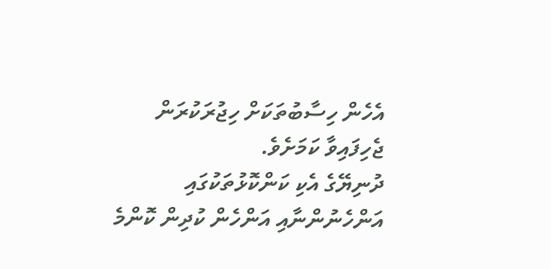އެހެން ހިސާބުތަކަށް ހިޖުރަކުރަން ޖެހިފައިވާ ކަމަށެވެ.
ދުނިޔޭގެ އެކި ކަންކޮޅުތަކުގައި އަންހެނުންނާއި އަންހެން ކުދިން ކޮންމެ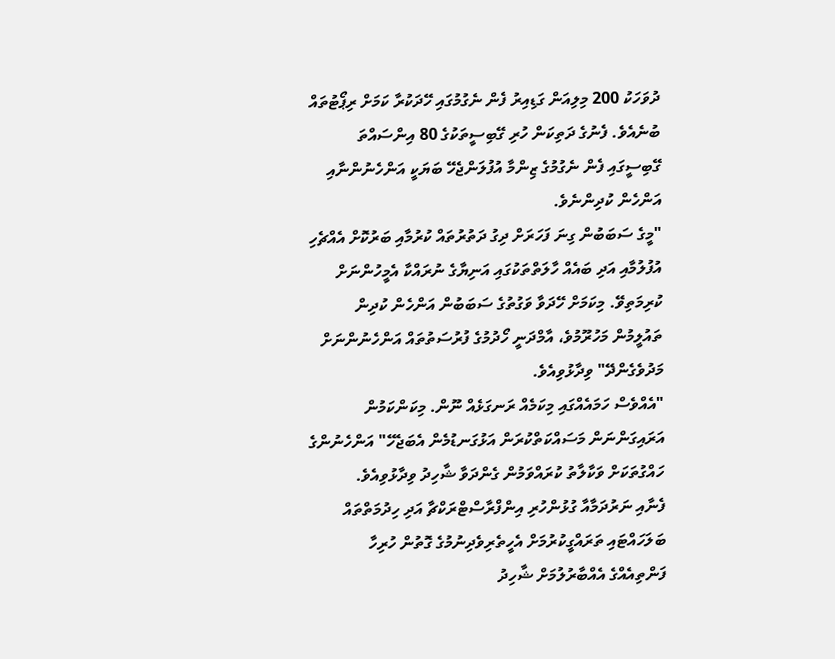ދުވަހަކު 200 މިލިއަން ގަޑިއިރު ފެން ނެގުމުގައި ހޭދަކުރާ ކަމަށް ރިޕޯޓުތައް ބުނެއެވެ. ފެނުގެ ދަތިކަން ހުރި ގޭބިސީތަކުގެ 80 އިންސައްތަ ގޭބިސީގައި ފެން ނެގުމުގެ ޒިންމާ އުފުލަންޖެހޭ ބަޔަކީ އަންހެނުންނާއި އަންހެން ކުދިންނެވެ.
"މީގެ ސަބަބުން ގިނަ ފަހަރަށް ދިގު ދަތުރުތައް ކުރުމާއި ބަރުކޮށް އެއްޗެހި އުފުލުމާއި އަދި ބައެއް ހާލަތްތަކުގައި އަނިޔާގެ ނުރައްކާ އެމީހުންނަށް ކުރިމަތިވޭ. މިކަމަށް ހޭދަވާ ވަގުތުގެ ސަބަބުން އަންހެން ކުދިން ތައުލީމުން މަހުރޫމުވެ، އާމްދަނީ ހޯދުމުގެ ފުރުސަތުތައް އަންހެނުންނަށް މަދުވެގެންދޭ" ވިދާޅުވިއެވެ.
"އެއްވެސް ހަމައެއްގައި މިކަމެއް ރަނގަޅެއް ނޫން. މިކަންކަމުން އަރައިގަންނަން މަސައްކަތްކުރަން އަޅުގަނޑުމެން އެބަޖެހޭ" އަންހެނުންގެ ހައްގުތަކަށް ވަކާލާތު ކުރައްވަމުން ގެންދަވާ ޝާހިދު ވިދާޅުވިއެވެ.
ފެނާއި ނަރުދަމާއާ ގުޅުންހުރި އިންފްރާސްޓްރަކްޗާ އަދި ހިދުމަތްތައް ބަލަހައްޓައި ތަރައްގީކުރުމަށް އެހީތެރިވެދިނުމުގެ ގޮތުން ހުރިހާ ފަންތިއެއްގެ އެއްބާރުލުމަށް ޝާހިދު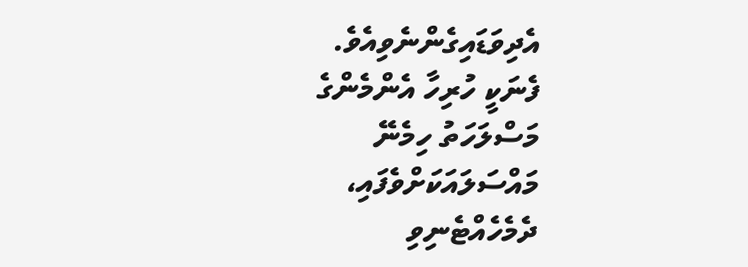އެދިވަޑައިގެންނެވިއެވެ.
ފެނަކީ ހުރިހާ އެންމެންގެ މަސްލަހަތު ހިމެނޭ މައްސަލައަކަށްވެފައި، ދެމެހެއްޓެނިވި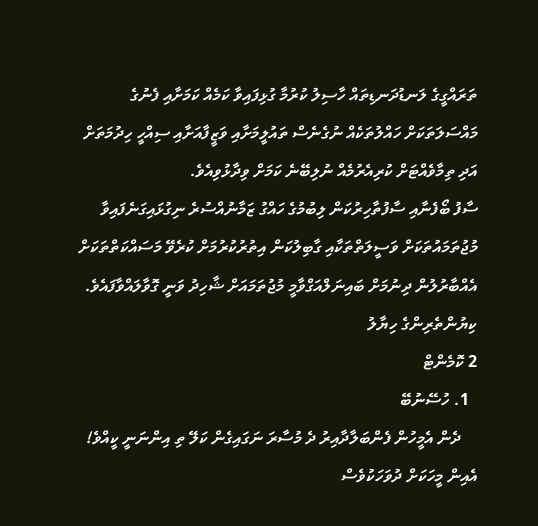ތަރައްގީގެ ލަނޑުދަނޑިތައް ހާސިލު ކުރުމާ ގުޅިފައިވާ ކަމެއް ކަމަށާއި ފެނުގެ މައްސަލަތަކަށް ހައްލުތަކެއް ނުގެނެސް ތައުލީމަށާއި ވަޒީފާއަށާއި ސިއްހީ ހިދުމަތަށް އަދި ތިމާވެއްޓަށް ކުރިއެރުމެއް ނުލިބޭނެ ކަމަށް ވިދާޅުވިއެވެ.
ސާފު ބޯފެނާއި ސާފުތާހިރުކަން ލިބުމުގެ ހައްގު ޒަމާނުއްސުރެ ނިގުޅައިގަނެފައިވާ މުޖުތަމައުތަކަށް ވަސީލަތްތަކާއި ގާބިލުކަން އިތުރުކުރުމަށް ކުރެވޭ މަސައްކަތްތަކަށް އެއްބާރުލުން ދިނުމަށް ބައިނަލްއަގްވާމީ މުޖުތަމައަށް ޝާހިދު ވަނީ ގޮވާލައްވާފައެވެ.
ކިޔުންތެރިންގެ ހިޔާލު
2 ކޮމެންޓް
  1. ހުސޭނުބޭ
    ދެން އެމީހުން ފެންބަލާދާއިރު ދެ މުސާރަ ނަގައިގެން ކަލޭ ތި އިންނަނީ ކީއްވެ! އެއިން މީހަކަށް ދުވަހަކުވެސް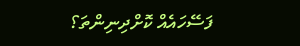ފަސޭހައެއް ކޮށްދިނިންތަ؟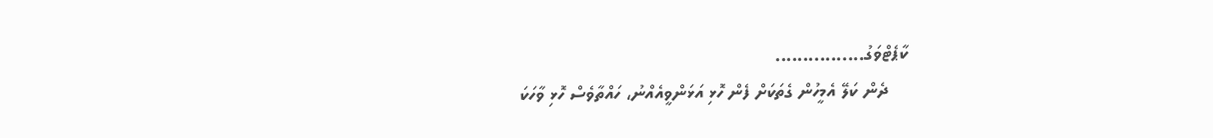ކާޕެޓްވަގު................
    ދެން ކަލޭ އެމީހުން ގެތަކަށް ފެން ހޮޅި އަޅަންވީއެއްނު، ހައްތާވެސް ހޮޅި ވާހަކަ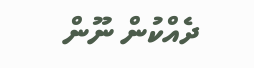ދެއްކުން ނޫން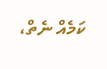ކަމެއް ނެތް،